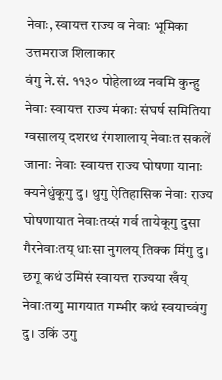नेवाः, स्वायत्त राज्य व नेवाः भूमिका
उत्तमराज शिलाकार
वंगु ने.सं. ११३० पोहेलाथ्व नवमि कुन्हु नेवाः स्वायत्त राज्य मंकाः संघर्ष समितिया ग्वसालय् दशरथ रंगशालाय् नेवाःत सकलें जानाः नेवाः स्वायत्त राज्य घोषणा यानाः क्यनेधुंकूगु दु। थुगु ऐतिहासिक नेवाः राज्य घोषणायात नेवाःतय्सं गर्व तायेकूगु दुसा गैरनेवाःतय् धाःसा नुगलय् तिक्क मिंगु दु। छगू कथं उमिसं स्वायत्त राज्यया खँय् नेवाःतय्गु मागयात गम्भीर कथं स्वयाच्वंगु दु। उकिं उगु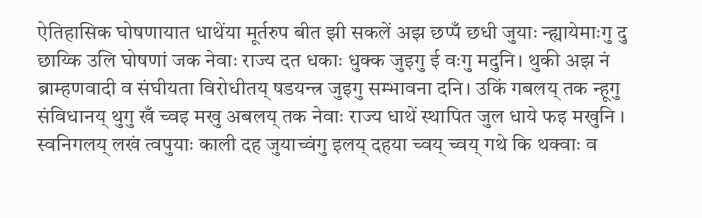ऐतिहासिक घोषणायात धाथेंया मूर्तरुप बीत झी सकलें अझ छप्पँ छधी जुयाः न्ह्यायेमाःगु दु छाय्कि उलि घोषणां जक नेवाः राज्य दत धकाः धुक्क जुइगु ई वःगु मदुनि। थुकी अझ नं ब्राम्हणवादी व संघीयता विरोधीतय् षडयन्त्र जुइगु सम्भावना दनि। उकिं गबलय् तक न्हूगु संविधानय् थुगु खँ च्वइ मखु अबलय् तक नेवाः राज्य धाथें स्थापित जुल धाये फइ मखुनि ।
स्वनिगलय् लखं त्वपुयाः काली दह जुयाच्वंगु इलय् दहया च्वय् च्वय् गथे कि थक्वाः व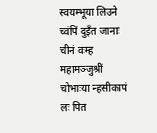स्वयम्भूया लिउने च्वंपिं दुइँत जानाः चीनं वःम्ह महामञ्जुश्रीं चोभाःया न्हसीकापं लः पित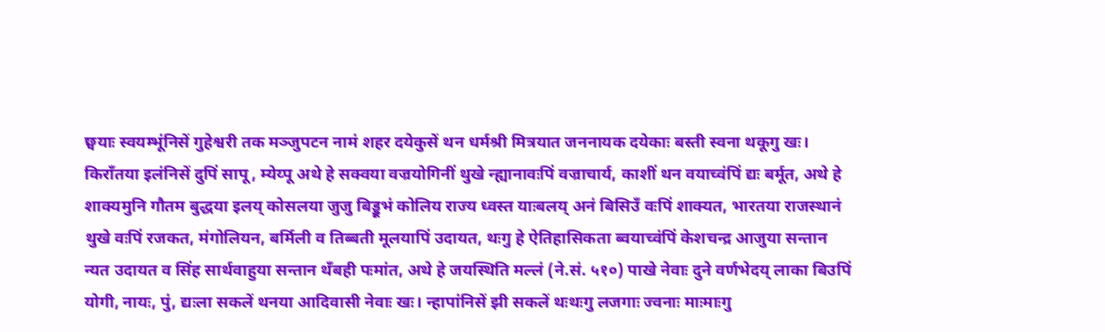छ्वयाः स्वयम्भूंनिसें गुहेश्वरी तक मञ्जुपटन नामं शहर दयेकुसें थन धर्मश्री मित्रयात जननायक दयेकाः बस्ती स्वना थकूगु खः। किराँतया इलंनिसें दुपिं सापू, म्येय्पू अथे हे सक्वया वज्रयोगिनीं थुखे न्ह्यानावःपिं वज्राचार्य, काशीं थन वयाच्वंपिं द्यः बर्मूत, अथे हे शाक्यमुनि गौतम बुद्धया इलय् कोसलया जुजु बिड्डूभं कोलिय राज्य ध्वस्त याःबलय् अनं बिसिउँ वःपिं शाक्यत, भारतया राजस्थानं थुखे वःपिं रजकत, मंगोलियन, बर्मिली व तिब्बती मूलयापिं उदायत, थःगु हे ऐतिहासिकता ब्वयाच्वंपिं केशचन्द्र आजुया सन्तान न्यत उदायत व सिंह सार्थवाहुया सन्तान थँबही पःमांत, अथे हे जयस्थिति मल्लं (ने.सं. ५१०) पाखे नेवाः दुने वर्णभेदय् लाका बिउपिं योगी, नायः, पुं, द्यःला सकलें थनया आदिवासी नेवाः खः। न्हापांनिसें झी सकलें थःथःगु लजगाः ज्वनाः माःमाःगु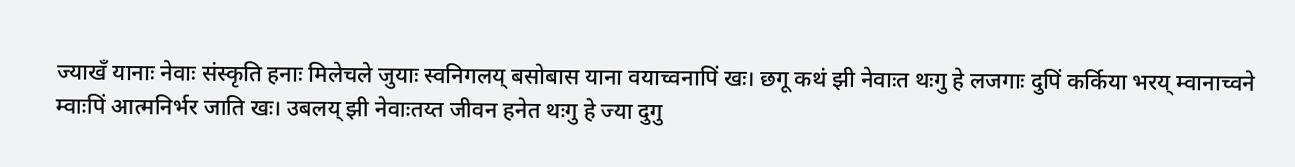ज्याखँ यानाः नेवाः संस्कृति हनाः मिलेचले जुयाः स्वनिगलय् बसोबास याना वयाच्वनापिं खः। छगू कथं झी नेवाःत थःगु हे लजगाः दुपिं कर्किया भरय् म्वानाच्वने म्वाःपिं आत्मनिर्भर जाति खः। उबलय् झी नेवाःतय्त जीवन हनेत थःगु हे ज्या दुगु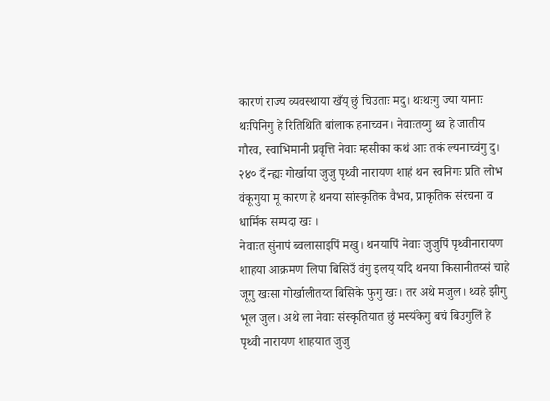कारणं राज्य व्यवस्थाया खँय् छुं चिउताः मदु। थःथःगु ज्या यानाः थःपिनिगु हे रितिथिति बांलाक हनाच्वन। नेवाःतय्गु थ्व हे जातीय गौरव, स्वाभिमानी प्रवृत्ति नेवाः म्हसीका कथं आः तकं ल्यनाच्वंगु दु। २४० दँ न्ह्यः गोर्खाया जुजु पृथ्वी नारायण शाहं थन स्वनिगः प्रति लोभ वंकूगुया मू कारण हे थनया सांस्कृतिक वैभव, प्राकृतिक संरचना व धार्मिक सम्पदा खः ।
नेवाःत सुंनापं ब्वलासाइपिं मखु। थनयापिं नेवाः जुजुपिं पृथ्वीनारायण शाहया आक्रमण लिपा बिसिउँ वंगु इलय् यदि थनया किसानीतय्सं चाहे जूगु खःसा गोर्खालीतय्त बिसिके फुगु खः। तर अथे मजुल। थ्वहे झीगु भूल जुल। अथे ला नेवाः संस्कृतियात छुं मस्यंकेगु बचं बिउगुलिं हे पृथ्वी नारायण शाहयात जुजु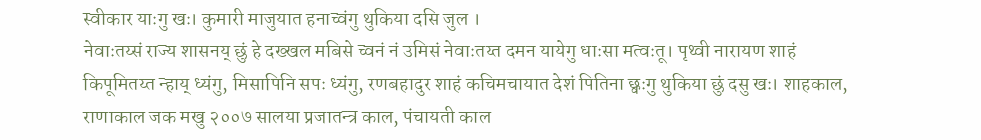स्वीकार याःगु खः। कुमारी माजुयात हनाच्वंगु थुकिया दसि जुल ।
नेवाःतय्सं राज्य शासनय् छुं हे दख्खल मबिसे च्वनं नं उमिसं नेवाःतय्त दमन यायेगु धाःसा मत्वःतू। पृथ्वी नारायण शाहं किपूमितय्त न्हाय् ध्यंगु, मिसापिनि सपः ध्यंगु, रणबहादुर शाहं कचिमचायात देशं पितिना छ्वःगु थुकिया छुं दसु खः। शाहकाल, राणाकाल जक मखु २००७ सालया प्रजातन्त्र काल, पंचायती काल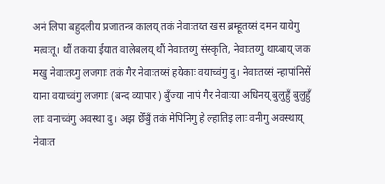अनं लिपा बहुदलीय प्रजातन्त्र कालय् तकं नेवाःतय्त खस ब्रम्हूतय्सं दमन यायेगु मत्वःतू। थौं तकया ईयात वालेबलय् थौं नेवाःतय्गु संस्कृति, नेवाःतय्गु थाय्बाय् जक मखु नेवाःतय्गु लजगाः तकं गैर नेवाःतय्सं हयेकाः वयाच्वंगु दु। नेवाःतय्सं न्हापांनिसें याना वयाच्वंगु लजगाः (बन्द व्यापार) बुँज्या नापं गैर नेवाःया अधिनय् बुलुहुँ बुलुहुँ लाः वनाच्वंगु अवस्था दु। अझ छेँबुँ तकं मेपिनिगु हे ल्हातिइ लाः वनीगु अवस्थाय् नेवाःत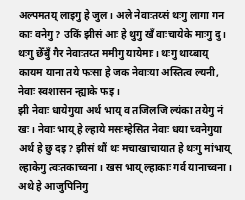अल्पमतय् लाइगु हे जुल। अले नेवाःतय्सं थःगु लागा गन काः वनेगु? उकिं झीसं आः हे थुगु खँ वाःचायेके माःगु दु। थःगु छेँबुँ गैर नेवाःतय्त ममीगु यायेमाः। थःगु थाय्बाय् कायम याना तये फःसा हे जक नेवाःया अस्तित्व ल्यनी, नेवाः स्वशासन न्ह्याके फइ ।
झी नेवाः धायेगुया अर्थ भाय् व तजिलजि ल्यंका तयेगु नं खः। नेवाः भाय् हे ल्हाये मसःम्हेसित नेवाः धया च्वनेगुया अर्थ हे छु दइ? झीसं थौं थः मचाखाचायात हे थःगु मांभाय् ल्हाकेगु त्वःतकाच्वना। खस भाय् ल्हाकाः गर्व यानाच्वना। अथे हे आजुपिनिगु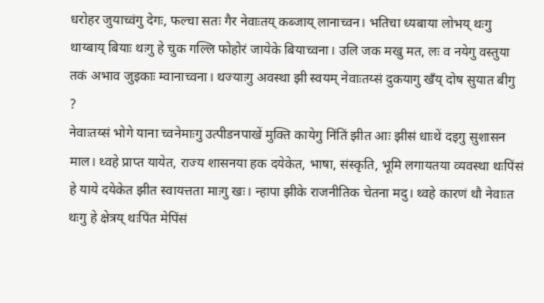धरोहर जुयाच्वंगु देगः, फल्चा सतः गैर नेवाःतय् कब्जाय् लानाच्वन। भतिचा ध्यबाया लोभय् थःगु थाय्बाय् बियाः थःगु हे चुक गल्लि फोहोरं जायेके बियाच्वना। उलि जक मखु मत, लः व नयेगु वस्तुया तकं अभाव जुइकाः म्वानाच्वना। थज्याःगु अवस्था झी स्वयम् नेवाःतय्सं दुकयागु खँय् दोष सुयात बीगु ?
नेवाःतय्सं भोगे याना च्वनेमाःगु उत्पीडनपाखें मुक्ति कायेगु निंतिं झीत आः झीसं धाःथें दइगु सुशासन माल। थ्वहे प्राप्त यायेत, राज्य शासनया हक दयेकेत, भाषा, संस्कृति, भूमि लगायतया व्यवस्था थःपिंसं हे याये दयेकेत झीत स्वायत्तता माःगु खः। न्हापा झीके राजनीतिक चेतना मदु। थ्वहे कारणं थौ नेवाःत थःगु हे क्षेत्रय् थःपिंत मेपिंसं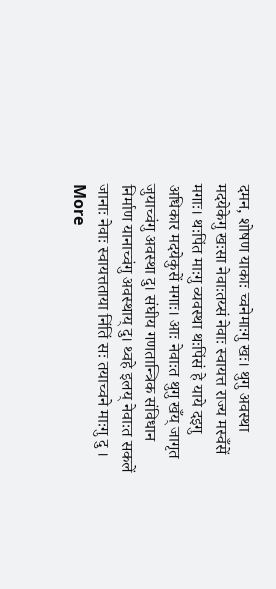दमन, शोषण याकाः च्वनेमाःगु खः। थुगु अवस्था मदयेकेगु खःसा नेवाःतय्सं नेवाः स्वायत्त राज्य मस्वँसें मगाः। थःपिंत माःगु व्यवस्था थःपिंसं हे याये दइगु अधिकार मदयेकुसें मगाः। आः नेवाःत थुगु खँय् जागृत जुयाच्वंगु अवस्था दु। संघीय गणतान्त्रिक संविधान निर्माण यानाच्वंगु अवस्थाय् दु। थ्वहे इलय् नेवाःत सकलें जानाः नेवाः स्वायत्तताया निंतिं सः तयाच्वने माःगु दु ।
More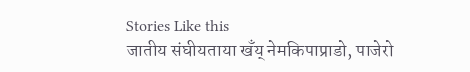Stories Like this
जातीय संघीयताया खँय् नेमकिपाप्राडो, पाजेरो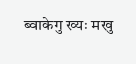ब्वाकेगु ख्यः मखु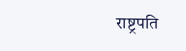राष्ट्रपति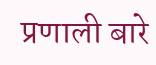प्रणाली बारे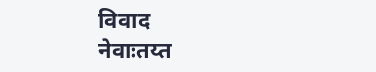विवाद
नेवाःतय्त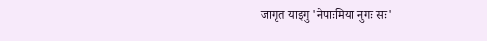जागृत याइगु 'नेपाःमिया नुगः सः'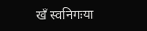खँ स्वनिगःया